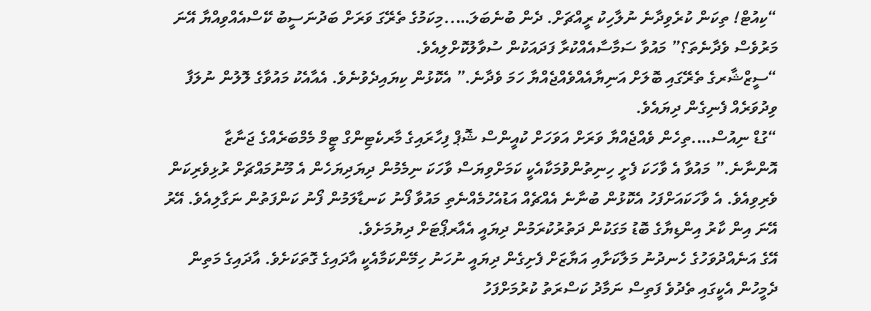“ކިއުޓް! ތިކަން ކުރެވިދާނެ ނުލާހިކު ރީއްޗަށް. ދެން ބުނެބަލަ…..މިކަމުގެ ތެރޭގަ ވަރަށް ބަދުނަސީބު ކޭސްއެއްވިއްޔާ އޭނަ މަރުވެސް ވެދާނެތަ؟” މައުވާ ސަމާސާއެއްކުރާ ފަދައަކުން ސުވާލުކޮށްލިއެވެ.
“ސީޒްޝާރގެ ތެރޭގައި ބޮލަށް އަނިޔާއެއްވެއްޖެއްޔާ ހަމަ ވެދާނެ.” އެކޮޅުން ކިޔައިދެވުނެވެ. އެއާއެކު މައުވާގެ ލޮލުން ނުލަފާ ވިދުވަރެއް ފެނިގެން ދިޔައެވެ.
“ގުޑް ނިއުސް….ތިހެން ވެއްޖެއްޔާ ވަރަށް އަވަހަށް ކުއީންސް ޝޮޕް ފިހާރައިގެ މާރކެޓިންގް ޓީމް މެމްބަރެއްގެ ޖަނާޒާ އޮންނާނެ.” މައުވާ އެ ވާހަކަ ފެށީ ހިނިތުންވުމަކާއެކީ ކަމަށްވިޔަސް ވާހަކަ ނިމެމުން ދިޔަދިޔަހެން އެ މޫނުމައްޗަށް ރުޅިވެރިކަން ވެރިވިއެވެ. އެ ވާހަކައަށްފަހު އެކޮޅުން ބުނާނެ އެއްޗެއް އަޑުއެހުމެއްނެތި މައުވާ ފޯނު ކަނޑާލަމުން ފޯނު ކަންފަތުން ނަގާލިއެވެ. އޭރު އޭނަ އިން ކާރު އިންޑިޔާގެ ބޮޑު މަގަކުން ދަތުރުކުރަމުން ދިޔައީ އެއާރޕޯޓަށް ދިޔުމަށެވެ.
އޭގެ އަނެއްދުވަހުގެ ހެނދުނު މަލާކަށާއި އަޔާޒަށް ފެށިގެން ދިޔައީ ނުހަނު ހިމޭންކަމާއެކީ އާދައިގެ ގޮތަކަށެވެ. އާދައިގެ މަތިން ދެމީހުން އެކީގައި ތެދުވެ ފަތިސް ނަމާދު ކަސްރަތު ކުރުމަށްފަހު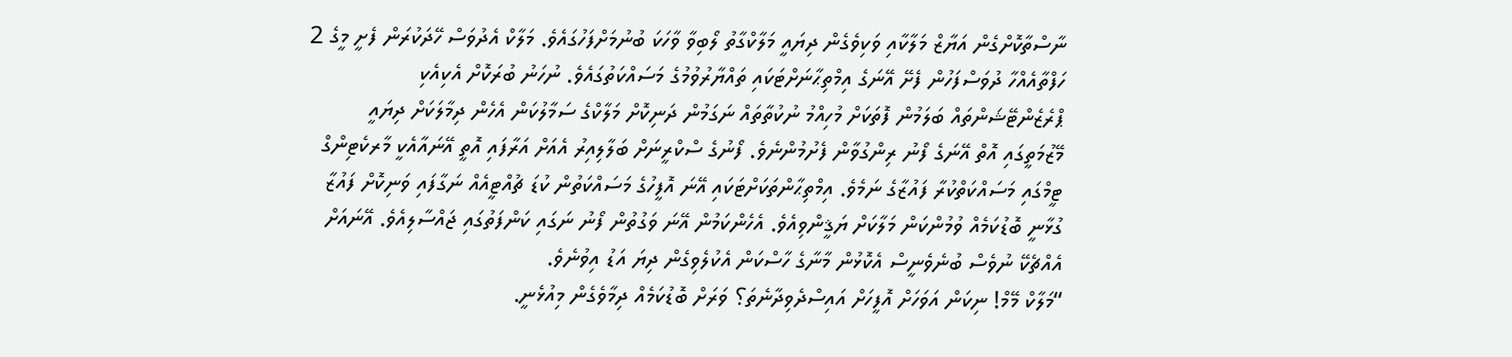ނާސްތާކޮށްގެން އަޔާޒް މަލާކާއި ވަކިވެގެން ދިޔައީ މަލާކްގާތު ލޯބިވާ ވާހަކަ ބުނުމަށްފަހުގައެވެ. މަލާކް އެދުވަސް ހޭދަކުރަން ފެށީ މީގެ 2 ހަފްތާއެއްހާ ދުވަސްފަހުން ފެށޭ އޭނަގެ އިމްތިޙާނަށްޓަކައި ތައްޔާރުވުމުގެ މަސައްކަތުގައެވެ. ނުހަނު ބުރަކޮށް އެކިއެކި ޕްރެޒެންޓޭޝަންތައް ބަލަމުން ފޮތަކަށް މުހިއްމު ނުކުތާތައް ނަގަމުން ދަނިކޮށް މަލާކްގެ ސަމާލުކަން އެހެން ދިމާލަކަށް ދިޔައީ މޭޒުމަތީގައި އޮތް އޭނަގެ ފޯނު ރިންގުވާން ފެށުމުންނެވެ. ފޯނުގެ ސްކްރީނަށް ބަލާލިއިރު އެއަށް އަރާފައި އޮތީ އޭނައާއެކީ މާރކެޓިންގް ޓީމްގައި މަސައްކަތްކުރާ ފައުޒާގެ ނަމެވެ. އިމްތިޙާންތަކަށްޓަކައި އޭނަ އޮފީހުގެ މަސައްކަތުން ކުޑަ ޗުއްޓީއެއް ނަގާފައި ވަނިކޮށް ފައުޒާ ގުޅާނީ ބޮޑުކަމެއް ވުމުންކަން މަލާކަށް ޔަޤީންވިއެވެ. އެހެންކަމުން އޭނަ ވަގުތުން ފޯނު ނަގައި ކަންފަތުގައި ޖައްސާލިއެވެ. އޭނައަށް އެއްޗެކޭ ނުވެސް ބުނެވެނީސް އެކޮޅުން މާނާގެ ހާސްކަން އެކުލެވިގެން ދިޔަ އަޑު އިވުނެވެ.
“މަލާކް މޭމް! ނިކަން އަވަހަށް އޮފީހަށް އައިސްދެވިދާނެތަ؟ ވަރަށް ބޮޑުކަމެއް ދިމާވެގެން މިއުޅެނީ.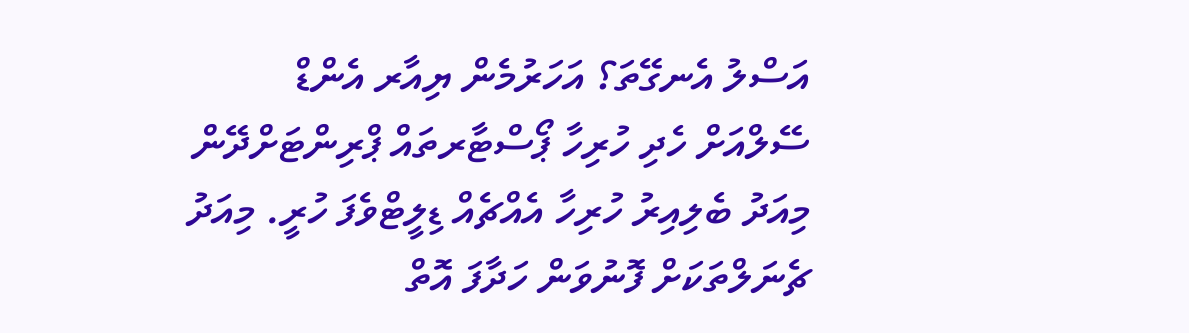އަސްލު އެނގޭތަ؟ އަހަރުމެން ޔިއާރ އެންޑް ސޭލްއަށް ހެދި ހުރިހާ ޕޯސްޓާރތައް ޕްރިންޓަށްދޭން މިއަދު ބެލިއިރު ހުރިހާ އެއްޗެއް ޑިލީޓްވެފަ ހުރީ. މިއަދު ޗެނަލްތަކަށް ފޮނުވަން ހަދާފަ އޮތް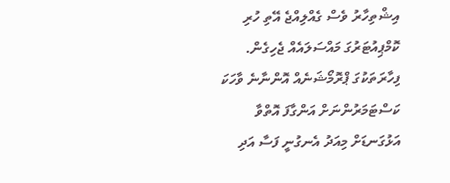އިޝްތިހާރު ވެސް ގެއްލިއްޖެ އޭތި ހުރި ކޮމްޕިއުޓަރުގަ މައްސަލައެއް ޖެހިގެން. ފިހާރަތަކުގަ ޕްރޮމޯޝަނެއް އޮންނާނެ ވާހަކަ ކަސްޓަމަރުންނަށް އަންގާފަ އޮތްވާ އަޅުގަނޑަށް މިއަދު އެނގުނީ ފަސާ އަދި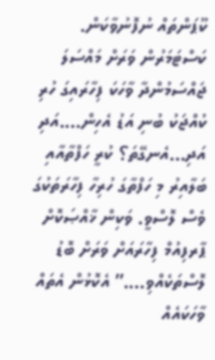ކޫޕަންތައް ނުފޮނުވާކަން. ކަސްޓަމަރުން ވަރަށް މައްސަލަ ޖައްސަމުންދާ ވާހަކަ ފިހާރައިގަ ހުރި ކުއްޖަކު ބުނި އަޑު އެހިން….އަދި އަދި…އެނގޭތަ؟ ކުރީ ހަފްތާއާއި ބަލާއިރު މި ހަފްތާގަ ހުރިހާ ފިހާރަތަކުގަ ވެސް ލޮސްވީ. ވަކިން ޚާއްޞަކޮށް ޕާރފިއުމް ފިހާރައަށް ވަރަށް ބޮޑު ލޮސްތަކެއްވި….” އެކޮޅުން އެތައް ވާހަކައެއް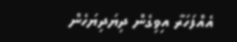އެއްފަހަރާ އިވިގެން ދިޔަދިޔަހެން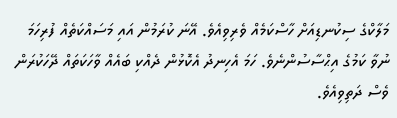މަލާކްގެ ސިކުނޑިއަށް ހާސްކަމެއް ވެރިވިއެވެ. އޭނަ ކުރަމުން އައި މަސައްކަތެއް ފުރިހަމަ ނުވާ ކަމުގެ އިޙްސާސުންނެވެ. ހަމަ އެހިނދު އެކޮޅުން ދެއްކި ބައެއް ވާހަކަތައް ދޭހަކުރަން ވެސް ދަތިވިއެވެ.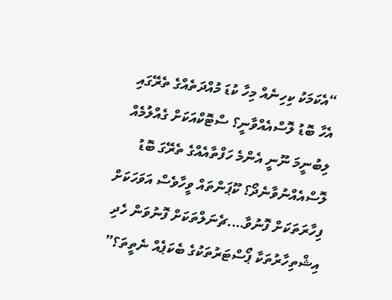“އެކަމަކު ކިހިނެއް މިހާ ކުޑަ މުއްދަތެއްގެ ތެރޭގައި އެހާ ބޮޑު ލޮސްއެއްވާނީ؟ ސްޓޮކްއަކަށް ގެއްލުމެއް ލިބުނީމަ ނޫނީ އެންމެ ހަފްތާއެއްގެ ތެރޭގަ ބޮޑު ލޮސްއެއްނުވާނެދޯ؟ ކޫޕަންތައް ވީހާވެސް އަވަހަކަށް ފިހާރަތަކަށް ފޮނުވާ….ޗެނަލްތަކަށް ފޮނުވަން ހެދި އިޝްތިހާރުތަކާ ޕޯސްޓަރުތަކުގެ ބެކަޕެއް ނެތީތަ؟”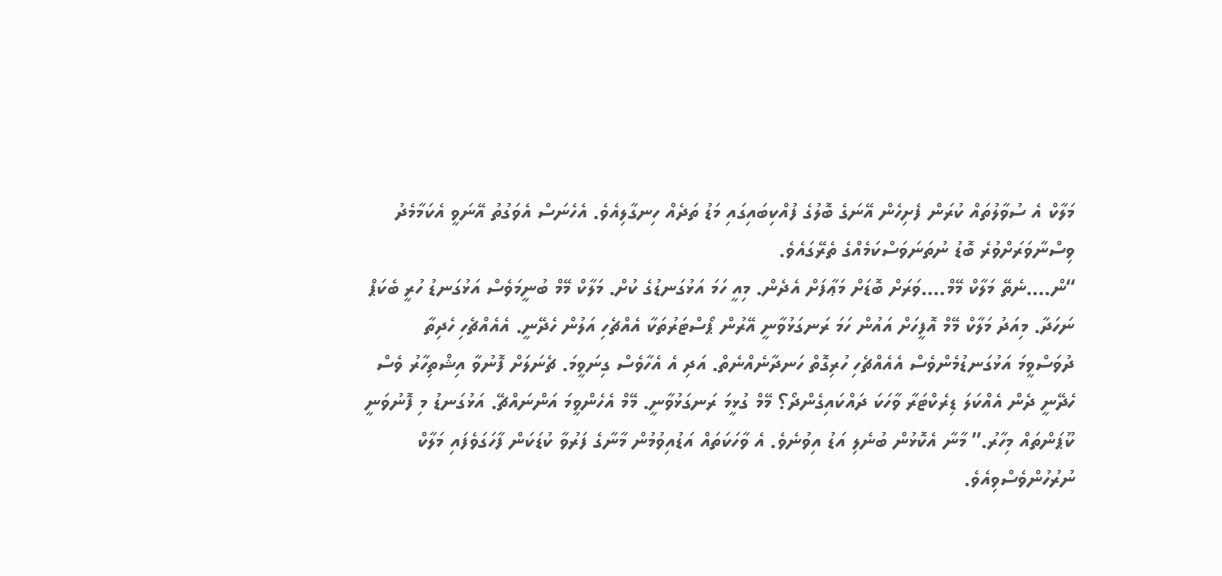މަލާކް އެ ސުވާލުތައް ކުރަން ފެށިހެން އޭނަގެ ބޮލުގެ ފުއްކިބައިގައި މަޑު ތަދެއް ހިނގާލިއެވެ. އެހެނަސް އެވަގުތު އޭނަވީ އެކަމާމެދު ވިސްނާވަރަށްވުރެ ބޮޑު ނުތަނަވަސްކަމެއްގެ ތެރޭގައެވެ.
“ން….ނެތޭ މަލާކް މޭމް….ވަރަށް ބޮޑަށް މަޢާފަށް އެދެން. މިއީ ހަމަ އަޅުގަނޑުގެ ކުށް. މަލާކް މޭމް ބުނީމަވެސް އަޅުގަނޑު ހުރީ ބެކަޕް ނަހަދާ. މިއަދު މަލާކް މޭމް އޮފީހަށް އައުން ހަމަ ރަނގަޅުވާނީ އޭރުން ޕޯސްޓަރުތަކާ އެއްޗެހި އަލުން ހެދޭނީ. އެއެއްޗެހި ހެދިތާ ދުވަސްވީމަ އަޅުގަނޑުމެންވެސް އެއެއްޗެހި ހުރިގޮތް ހަނދާނެއްނެތް. އަދި އެ އެހާވެސް ގިނަވީމަ. ޗެނަލަށް ފޮނުވާ އިޝްތިހާރު ވެސް ހެދޭނީ ދެން އެއްކަލަ ޑިރެކްޓަރާ ވާހަކަ ދައްކައިގެންދޯ؟ މޭމް ގުޅީމަ ރަނގަޅުވާނީ. މޭމް އެހެންވީމަ އަންނައްޗޭ. އަޅުގަނޑު މި ފޮނުވަނީ ކޫޕަންތައް މިހާރު.” މާނާ އެކޮޅުން ބުނެލި އަޑު އިވުނެވެ. އެ ވާހަކަތައް އަޑުއިވުމުން މާނާގެ ފަރުވާ ކުޑަކަން ފާހަގަވެފައި މަލާކް ނުރުހުންވެސްވިއެވެ.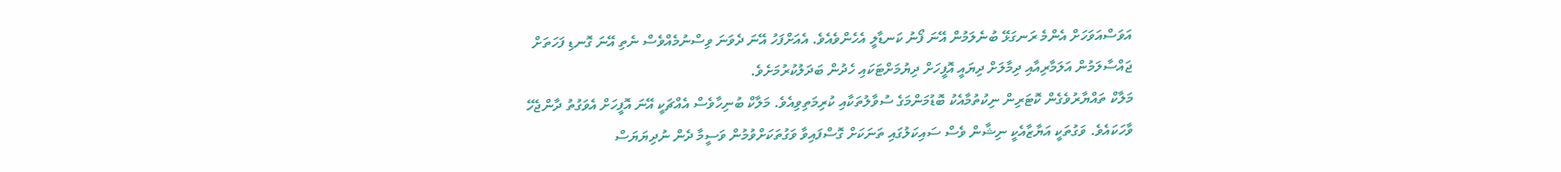އަވަސްއަވަހަށް އެންމެ ރަނގަޅޭ ބުނެލަމުން އޭނަ ފޯނު ކަނޑާލީ އެހެންވެއެވެ. އެއަށްފަހު އޭނަ ދެވަނަ ވިސްނުމެއްވެސް ނެތި އޭނަ ގޮނޑި ފަހަތަށް ޖައްސާލަމުން އަލަމާރިއާއި ދިމާލަށް ދިޔައީ އޮފީހަށް ދިޔުމަށްޓަކައި ހެދުން ބަދަލުކުރުމަށެވެ.
މަލާކް ތައްޔާރުވެގެން ކޮޓަރިން ނިކުތުމާއެކު ބޮޑުމަންމަގެ ސުވާލުތަކާއި ކުރިމަތިވިއެވެ. މަލާކް ބުނިހާވެސް އެއްޗަކީ އޭނަ އޮފީހަށް އެވަގުތު ދާންޖެހޭ ވާހަކައެވެ. ވަގުތަކީ އަޔާޒާއެކީ ނިޝާން ވެސް ސައިކަލުގައި ތަނަކަށް ގޮސްފައިވާ ވަގުތަކަށްވުމުން ވަސީމާ ދެން ނުދިޔަޔަސް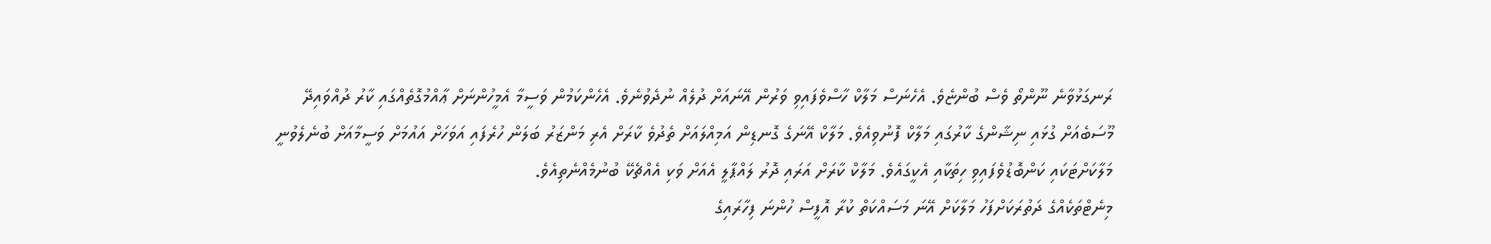ރަނގަޅުވާނެ ނޫންތޯ ވެސް ބުންޏެވެ. އެހެނަސް މަލާކް ހާސްވެފައިވި ވަރުން އޭނައަށް ދުލެއް ނުދެވުނެވެ. އެހެންކަމުން ވަސީމާ އެމީހުންނަށް ޢާއްމުގޮތެއްގައި ކާރު ދުއްވައިދޭ މޫސަބެއަށް ގުޅައި ނިޝާންގެ ކާރުގައި މަލާކް ފޮނުވިއެވެ. މަލާކް އޭނަގެ ގޮނޑިން އަމިއްލައަށް ތެދުވެ ކާރަށް އެރި މަންޒަރު ބަލަން ހުރެފައި އަވަހަށް އައުމަށް ވަސީމާއަށް ބުނެލެވުނީ މަލާކަށްޓަކައި ކަންބޮޑުވެފައިވި ހިތަކާއި އެކީގައެވެ. މަލާކް ކާރަށް އަރައި ދޮރު ލައްޕާލީ އެއަށް ވަކި އެއްޗެކޭ ބުނުމެއްނެތިއެވެ.
މިނެޓްތަކެއްގެ ދަތުރަކަށްފަހު މަލާކަށް އޭނަ މަސައްކަތް ކުރާ އޮފީސް ހުންނަ ފިހާރައިގެ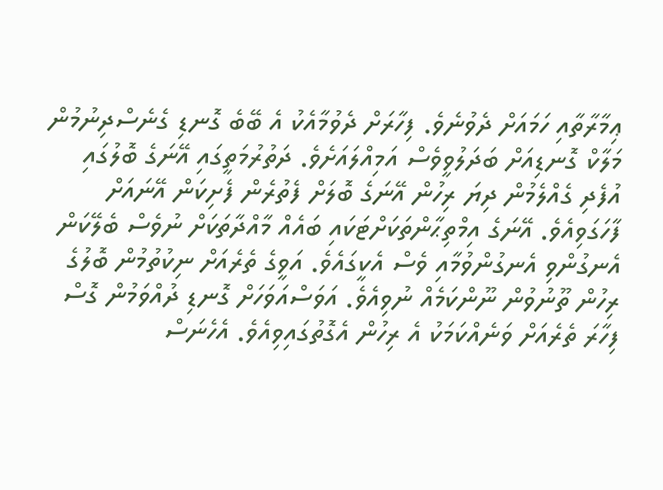ޢިމާރާތާއި ހަމައަށް ދެވުނެވެ. ފިހާރަށް ދެވުމާއެކު އެ ބޭބެ ގޮނޑި ގެނެސްދިނުމުން މަލާކް ގޮނޑިއަށް ބަދަލުވީވެސް އަމިއްލައަށެވެ. ދަތުރުމަތީގައި އޭނަގެ ބޮލުގައި އުފެދި ގެއްލެމުން ދިޔަ ރިހުން އޭނަގެ ބޮލަށް ފެތުރެން ފެށިކަން އޭނައަށް ފާހަގަވިއެވެ. އޭނަގެ އިމްތިޙާންތަކަށްޓަކައި ބައެއް މާއްދާތަކަށް ނުވެސް ބެލޭކަން އެނގުންވި އެނގުންވުމާއި ވެސް އެކީގައެވެ. އަވީގެ ތެރެއަށް ނިކުތުމުން ބޮލުގެ ރިހުން ތޫނުވުން ނޫންކަމެއް ނުވިއެވެ. އަވަސްއަވަހަށް ގޮނޑި ދުއްވަމުން ގޮސް ފިހާރަ ތެރެއަށް ވަނެއްކަމަކު އެ ރިހުން އެގޮތުގައިވިއެވެ. އެހެނަސް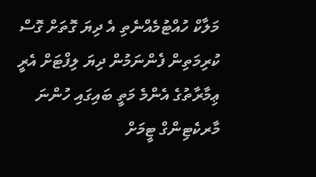މަލާކް ހުއްޓުމެއްނެތި އެ ދިޔަ ގޮތަށް ގޮސް ކުރިމަތިން ފެންނަމުން ދިޔަ ލިފްޓަށް އެރީ ޢިމާރާތުގެ އެންމެ މަތީ ބައިގައި ހުންނަ މާރކެޓިންގް ޓީމަށް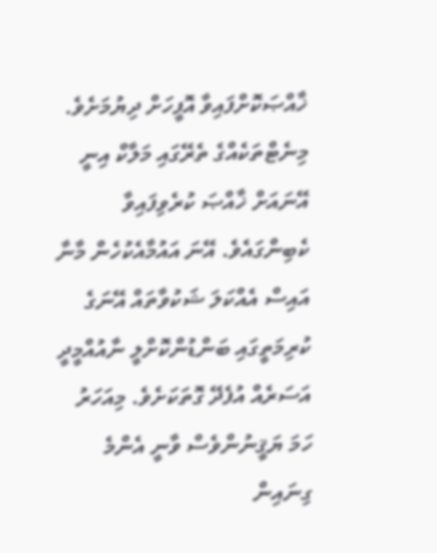ޚާއްޞަކޮށްފައިވާ އޮފީހަށް ދިޔުމަށެވެ.
މިނެޓްތަކެއްގެ ތެރޭގައި މަލާކް އިނީ އޭނައަށް ޚާއްޞަ ކުރެވިފައިވާ ކެބިންގައެވެ. އޭނަ އައުމާއެކުހެން މާނާ އައިސް އެއްކަލަ ޝަކުވާތައް އޭނަގެ ކުރިމަތީގައި ބަންޑުންކޮށްލީ ނާއުއްމީދީ އަސަރެއް އުފެދޭ ގޮތަކަށެވެ. މިއަހަރު ހަމަ ޔަޤީނުންވެސް ވާނީ އެންމެ ގިނައިން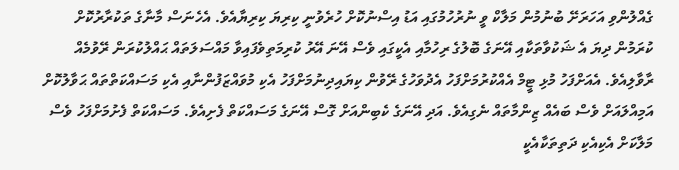ގެއްލުންވި އަހަރަށޭ ބުނުމުން މަލާކް ވީ ނުރުހުމުގައި އަޑު އިސްނުކޮށް ހުރެވުނީ ކިރިޔަ ކިރިޔާއެވެ. އެހެނަސް މާނާގެ ތަކުރާރުކޮށް ކުރަމުން ދިޔަ އެ ޝަކުވާތަކާއި އޭނަގެ ބޮލުގެ ރިހުމާއި އެކީގައި ވެސް އޭނަ އޭރު ކުރިމަތިވެފައިވާ މައްސަލަތައް ޙައްލުކުރަން ރޭވުމެއް ރާވާލިއެވެ. އެއަށްފަހު މުޅި ޓީމް އެއްކުރުމަށްފަހު އެދުވަހުގެ ރޭވުން ކިޔައިދިނުމަށްފަހު އެކި މުވައްޒަފުންނާއި އެކި މަސައްކަތްތައް ޙަވާލުކޮށް އަމިއްލައަށް ވެސް ބައެއް ޒިންމާތައް ނެގިއެވެ. އަދި އޭނަގެ ކެބިންއަށް ގޮސް އޭނަގެ މަސައްކަތް ފެށިއެވެ. މަސައްކަތް ފެށުމަށްފަހު ވެސް މަލާކަށް އެކިއެކި ދަތިތަކާއެކީ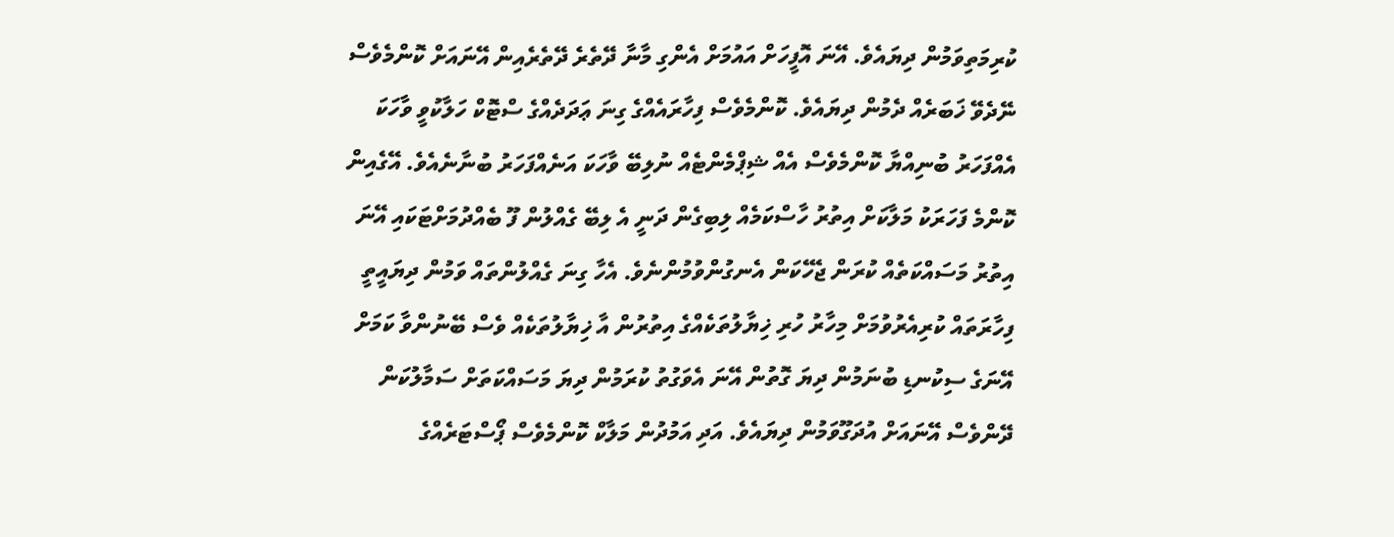ކުރިމަތިވަމުން ދިޔައެވެ. އޭނަ އޮފީހަށް އައުމަށް އެންގި މާނާ ދޭތެރެ ދޭތެރެއިން އޭނައަށް ކޮންމެވެސް ނޭދެވޭ ޚަބަރެއް ދެމުން ދިޔައެވެ. ކޮންމެވެސް ފިހާރައެއްގެ ގިނަ ޢަދަދެއްގެ ސްޓޮކް ހަލާކުވީ ވާހަކަ އެއްފަހަރު ބުނިއްޔާ ކޮންމެވެސް އެއް ޝިޕްމެންޓެއް ނުލިބޭ ވާހަކަ އަނެއްފަހަރު ބުނާނެއެވެ. އޭގެއިން ކޮންމެ ފަހަރަކު މަލާކަށް އިތުރު ހާސްކަމެއް ލިބިގެން ދަނީ އެ ލިބޭ ގެއްލުން ފޫ ބެއްދުމަށްޓަކައި އޭނަ އިތުރު މަސައްކަތެއް ކުރަން ޖެހޭކަން އެނގުންވުމުންނެވެ. އެހާ ގިނަ ގެއްލުންތައް ވަމުން ދިޔައީތީ ފިހާރަތައް ކުރިއެރުވުމަށް މިހާރު ހުރި ޚިޔާލުތަކެއްގެ އިތުރުން އާ ޚިޔާލުތަކެއް ވެސް ބޭނުންވާ ކަމަށް އޭނަގެ ސިކުނޑި ބުނަމުން ދިޔަ ގޮތުން އޭނަ އެވަގުތު ކުރަމުން ދިޔަ މަސައްކަތަށް ސަމާލުކަން ދޭންވެސް އޭނައަށް އުދަގޫވަމުން ދިޔައެވެ. އަދި އަމުދުން މަލާކް ކޮންމެވެސް ޕޯސްޓަރެއްގެ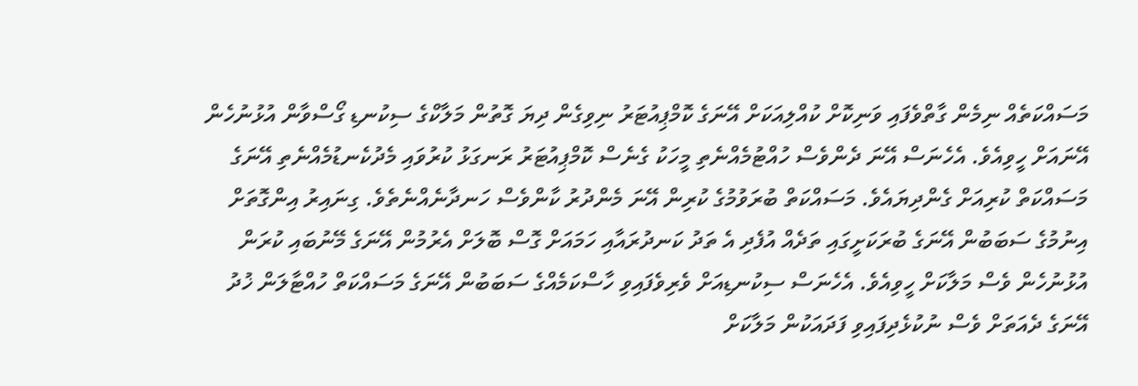މަސައްކަތެއް ނިމެން ގާތްވެފައި ވަނިކޮށް ކުއްލިއަކަށް އޭނަގެ ކޮމްޕިއުޓަރު ނިވިގެން ދިޔަ ގޮތުން މަލާކްގެ ސިކުނޑި ގޯސްވާން އުޅުނުހެން އޭނައަށް ހީވިއެވެ. އެހެނަސް އޭނަ ދެންވެސް ހުއްޓުމެއްނެތި މީހަކު ގެނެސް ކޮމްޕިއުޓަރު ރަނގަޅު ކުރުވައި މެދުކެނޑުމެއްނެތި އޭނަގެ މަސައްކަތް ކުރިއަށް ގެންދިޔައެވެ. މަސައްކަތް ބުރަވުމުގެ ކުރިން އޭނަ މެންދުރު ކާންވެސް ހަނދާނެއްނެތެވެ. ގިނައިރު އިންގޮތަށް އިނުމުގެ ސަބަބުން އޭނަގެ ބުރަކަށީގައި ތަދެއް އުފެދި އެ ތަދު ކަނދުރައާއި ހަމައަށް ގޮސް ބޮލަށް އެރުމުން އޭނަގެ މޭނުބައި ކުރަން އުޅުނުހެން ވެސް މަލާކަށް ހީވިއެވެ. އެހެނަސް ސިކުނޑިއަށް ވެރިވެފައިވި ހާސްކަމެއްގެ ސަބަބުން އޭނަގެ މަސައްކަތް ހުއްޓާލަން ޚުދު އޭނަގެ ދެއަތަށް ވެސް ނުކުޅެދިފައިވި ފަދައަކުން މަލާކަށް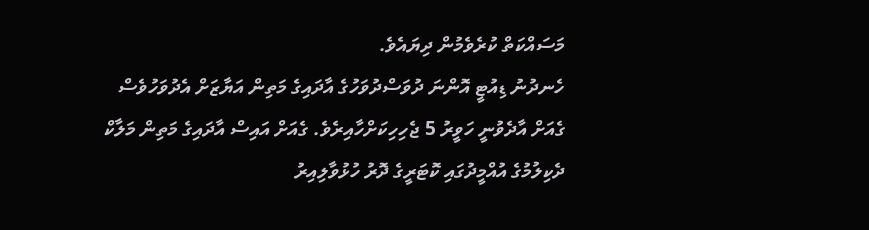މަސައްކަތް ކުރެވެމުން ދިޔައެވެ.
ހެނދުނު ޑިއުޓީ އޮންނަ ދުވަސްދުވަހުގެ އާދައިގެ މަތިން އަޔާޒަށް އެދުވަހުވެސް ގެއަށް އާދެވުނީ ހަވީރު 5 ޖެހިހިކަށްހާއިރެވެ. ގެއަށް އައިސް އާދައިގެ މަތިން މަލާކް ދެކިލުމުގެ އުއްމީދުގައި ކޮޓަރީގެ ދޮރު ހުޅުވާލިއިރު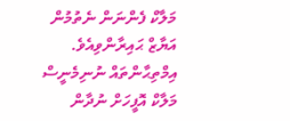މަލާކް ފެންނަން ނެތުމުން އަޔާޒް ޙައިރާންވިއެވެ. އިމްތިޙާންތައް ނުނިމެނީސް މަލާކް އޮފީހަށް ނުދާން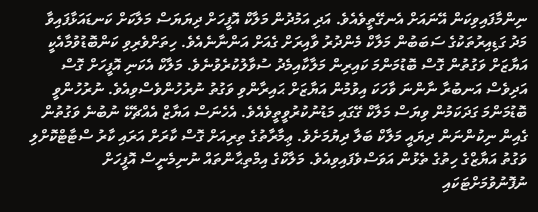ނިންމާފައިވިކަން އޭނައަށް އެނގޭތީވެއެވެ. އަދި އަމުދުން މަލާކް އޮފީހަށް ދިޔަޔަސް މަލާކަށް ކަނޑައަޅާފައިވާ މަދު ގަޑިއިރުތަކުގެ ސަބަބުން މަލާކް މެންދުރު ވާއިރަށް ގެއަށް އަންނާނެއެވެ. ހިތަށްވެރިވި ކަންބޮޑުވުމާއެކީ އަޔާޒަށް ވަގުތުން ގޮސް ބޮޑުމަންމަ ކައިރިން މަލާކާއިމެދު ސުވާލުކުރެވުނެވެ. މަލާކް އެކަނި އޮފީހަށް ގޮސް އަދިވެސް އަނބުރާ ނާންނަ ވާހަކަ އިވުމުން އަޔާޒަށް ޙައިރާންވި ވަގުތު ނުރުހުންވެސްވިއެވެ. ނުރުހުންވީ ބޮޑުމަންމަ ގަދަކަމުން ވިޔަސް މަލާކް ގޭގައި މަޑުނުކުރުވީތީވެއެވެ. އެހެނަސް އަޔާޒް އެއްޗެކޭ ނުބުނެ ވަގުތުން ގެއިން ނިކުންނަން ދިޔައީ މަލާކް ބަލާ ދިޔުމަށެވެ. ޢިމާރާތުގެ ތިރިއަށް ގޮސް ކާރަށް އަރައި ކާރު ސްޓާޓްކޮށްލި ވަގުތު އަޔާޒްގެ ހިތުގެ ތެޅުން އަވަސްވެފައިވިއެވެ. މަލާކްގެ އިމްތިޙާންތައް ނުނިމެނީސް އޮފީހަށް ނުފޮނުވުމަށްޓަކައި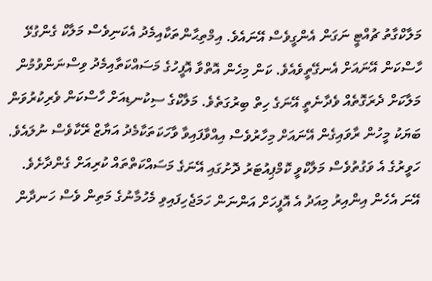މަލާކްގާތު ޗުއްޓީ ނަގަން އެންގީވެސް އޭނައެވެ. އިމްތިޙާންތަކާއިމެދު އެކަނިވެސް މަލާކް ގެންގުޅޭ ހާސްކަން އޭނައަށް އެނގޭތީވެއެވެ. ކަން މިހެން އޮތްވާ އޮފީހުގެ މަސައްކަތާއިމެދު ވިސްނަންވުމުން މަލާކަށް ދެރަގޮތެއް ވެދާނެތީ އޭނަގެ ހިތް ބިރުގަތެވެ. މަލާކްގެ ސިކުނޑިއަށް ހާސްކަން ވެރިކުރުވަން ބަޔަކު މީހުން ރާވައިގެން އޭނައަށް މިހާރުވެސް އިއްވާފައިވާ ވާހަކަތަކާމެދު އަޔާޒް ރޭކާވެސް ނުލައެވެ.
ހަވީރުގެ އެ ވަގުތުވެސް މަލާކްވީ ކޮމްޕިއުޓަރު ދޮށުގައި އޭނަގެ މަސައްކަތްތައް ކުރިއަށް ގެންދާށެވެ. އޭނަ އެހެން އިންއިރު މިއަދު އެ އޮފީހަށް އަންނަން ހަމަޖެހިފައިވި މެހުމާނުގެ މަތިން ވެސް ހަނދާން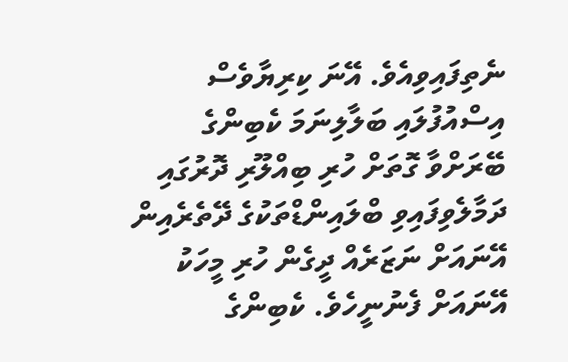ނެތިފައިވިއެވެ. އޭނަ ކިރިޔާވެސް އިސްއުފުލައި ބަލާލިނަމަ ކެބިންގެ ބޭރަށްވާ ގޮތަށް ހުރި ބިއްލޫރި ދޮރުގައި ދަމާލެވިފައިވި ބްލައިންޑްތަކުގެ ދޭތެރެއިން އޭނައަށް ނަޒަރެއް ދީގެން ހުރި މީހަކު އޭނައަށް ފެނުނީހެވެ. ކެބިންގެ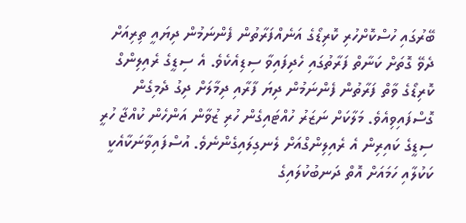ބޭރުގައި ހުސްކޮށްހުރި ކޮރިޑޯގެ އަނެއްފަރާތުން ފެންނަމުން ދިޔައީ ތިރިއަށް ދެވޭ ގޮތަށް ކަނާތް ފަރާތުގައި ހެދިފައިވާ ސިޑިއެކެވެ. އެ ސިޑީގެ ރެއިލިންގް ކޮރިޑޯގެ ވާތް ފަރާތުން ފެންނަމުން ދިޔަ ފާރާއި ދިމާލަށް ދިގު ދެމިގެން ގޮސްފައިވިއެވެ. މަލާކަށް ނަޒަރު ހުއްޓައިގެން ހުރި ޒުވާން އަންހެން ކުއްޖާ ހުރީ ސިޑީގެ ކައިރިން އެ ރެއިލިންގްއަށް ލެނގިލައިގެންނެވެ. އުސްފައިވާނަކާއެކީ ކަކުލާއި ހަމައަށް އޮތް ދަނބުކުލައިގެ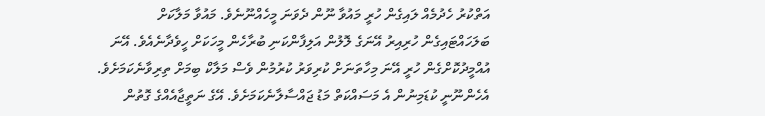އަތްކުރު ހެދުމެއް ލައިގެން ހުރީ މައުވާ ނޫން ދެވަނަ މީހެއްނޫނެވެ. މައުވާ މަލާކަށް ބަލަހައްޓައިގެން ހުރިއިރު އޭނަގެ ލޮލުން އަލިފާންކަނި ބުރާހެން މީހަކަށް ހީވެދާނެއެވެ. އޭނަ އުއްމީދުކޮށްގެން ހުރީ އޭނަ މިހާތަނަށް ކުރިވަރު ކުރުމުން ވެސް މަލާކް ބިމަށް ތިރިވާނެކަމަށެވެ. އެހެންނޫނީ ކުޑަމިނުން އެ މަސައްކަތް މަޑު ޖައްސާލާނެކަމަށެވެ. އޭގެ ނަތީޖާއެއްގެ ގޮތުން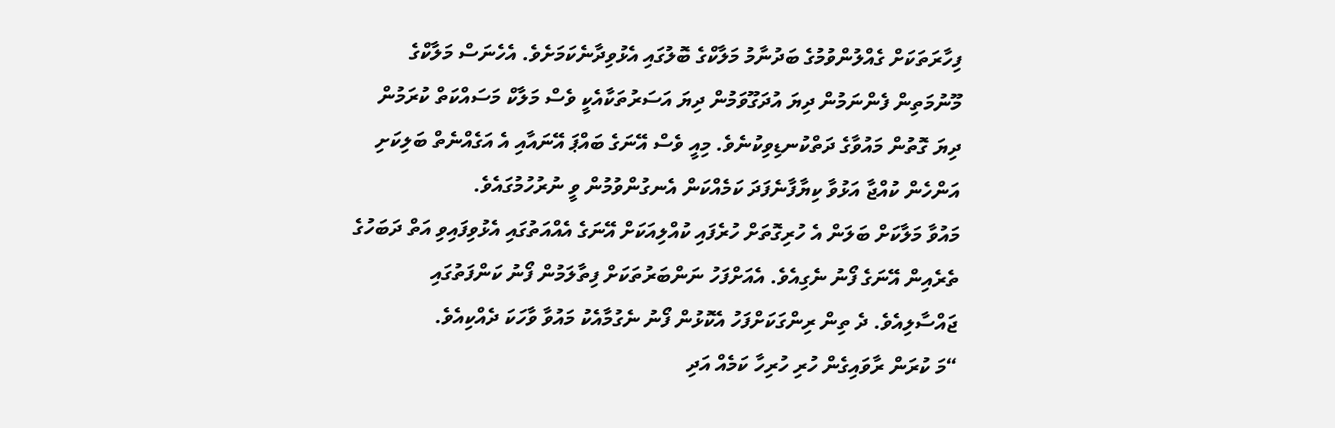ފިހާރަތަކަށް ގެއްލުންވުމުގެ ބަދުނާމު މަލާކްގެ ބޮލުގައި އެޅުވިދާނެކަމަށެވެ. އެހެނަސް މަލާކްގެ މޫނުމަތިން ފެންނަމުން ދިޔަ އުދަގޫވަމުން ދިޔަ އަސަރުތަކާއެކީ ވެސް މަލާކް މަސައްކަތް ކުރަމުން ދިޔަ ގޮތުން މައުވާގެ ދަތްކުނޑިވިކުނެވެ. މިއީ ވެސް އޭނަގެ ބައްޕަ އޭނައާއި އެ އަގެއްނެތް ބަލިކަށި އަންހެން ކުއްޖާ އަޅުވާ ކިޔާފާނެފަދަ ކަމެއްކަން އެނގުންވުމުން ވީ ނުރުހުމުގައެވެ.
މައުވާ މަލާކަށް ބަލަން އެ ހުރިގޮތަށް ހުރެފައި ކުއްލިއަކަށް އޭނަގެ އެއްއަތުގައި އެޅުވިފައިވި އަތް ދަބަހުގެ ތެރެއިން އޭނަގެ ފޯނު ނެގިއެވެ. އެއަށްފަހު ނަންބަރުތަކަށް ފިތާލަމުން ފޯނު ކަންފަތުގައި ޖައްސާލިއެވެ. ދެ ތިން ރިންގަކަށްފަހު އެކޮޅުން ފޯނު ނެގުމާއެކު މައުވާ ވާހަކަ ދެއްކިއެވެ.
“މަ ކުރަން ރާވައިގެން ހުރި ހުރިހާ ކަމެއް އަދި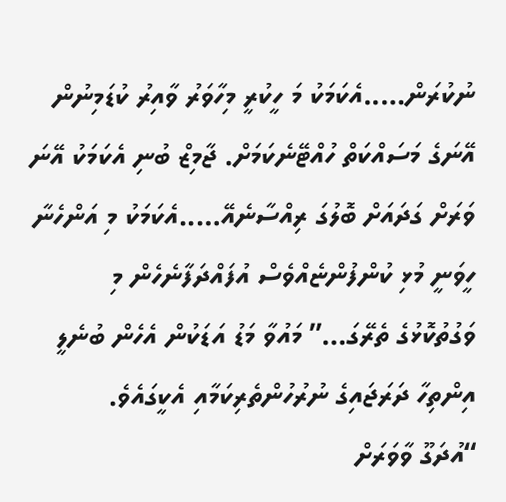ނުކުރަން…..އެކަމަކު މަ ހީކުރީ މިހާވަރު ވާއިރު ކުޑަމިނުން އޭނަގެ މަސައްކަތް ހުއްޓޭނެކަމަށް. ޖާމިޒް ބުނި އެކަމަކު އޭނަ ވަރަށް ގަދައަށް ބޮލުގަ ރިއްސާނެއޭ…..އެކަމަކު މި އަންހެނާ ހީވަނީ މުޅި ކުންފުންޏެއްވެސް އުފައްދަފާނެހެން މި ވަގުތުކޮޅުގެ ތެރޭގަ…” މައުވާ މަޑު އަޑަކުން އެހެން ބުނެލީ އިންތިހާ ދަރަޖައިގެ ނުރުހުންތެރިކަމާއި އެކީގައެވެ.
“އުދަގޫ ވާވަރަށް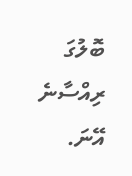ބޮލުގަ ރިއްސާނެ އޭނަ.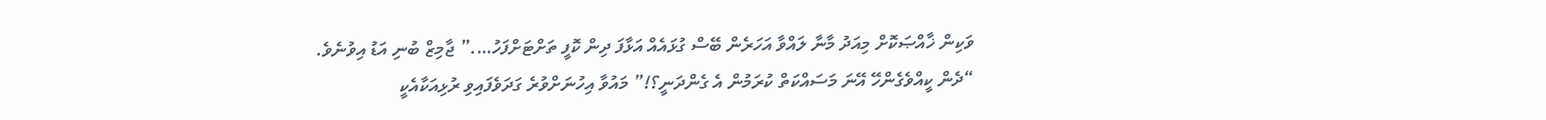ވަކިން ޚާއްޞަކޮށް މިއަދު މާނާ ލައްވާ އަހަރެން ބޭސް ގުޅައެއް އަޅާފަ ދިން ކޮފީ ތަށްޓަށްފަހު….” ޖާމިޒް ބުނި އަޑު އިވުނެވެ.
“ދެން ކީއްވެގެންހޭ އޭނަ މަސައްކަތް ކުރަމުން އެ ގެންދަނީ؟!” މައުވާ އިހުނަށްވުރެ ގަދަވެފައިވި ރުޅިއަކާއެކީ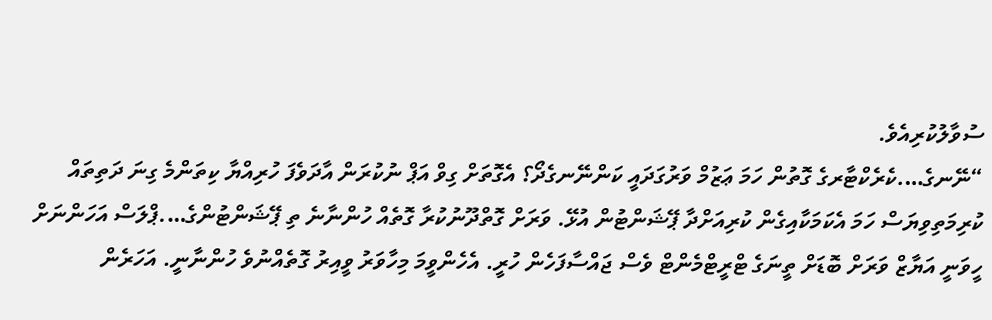ސުވާލުކުރިއެވެ.
“ނޭނގެ….ކެރެކްޓާރގެ ގޮތުން ހަމަ ޢަޒުމް ވަރުގަދައީ ކަންނޭނގެދޯ؟ އެގޮތަށް ގިވް އަޕް ނުކުރަން އާދަވެފަ ހުރިއްޔާ ކިތަންމެ ގިނަ ދަތިތައް ކުރިމަތިވިޔަސް ހަމަ އެކަމަކާއިގެން ކުރިއަށްދާ ޕޭޝަންޓުން އުޅޭ. ވަރަށް ގޮތްދޫނުކުރާ ގޮތެއް ހުންނާނެ ތި ޕޭޝަންޓުންގެ….ޕްލަސް އަހަންނަށް ހީވަނީ އަޔާޒް ވަރަށް ބޮޑަށް ތީނަގެ ޓްރީޓްމެންޓް ވެސް ޖައްސާފަހެން ހުރީ. އެހެންވީމަ މިހާވަރު ވީއިރު ގޮތެއްނުވެ ހުންނާނީ. އަހަރެން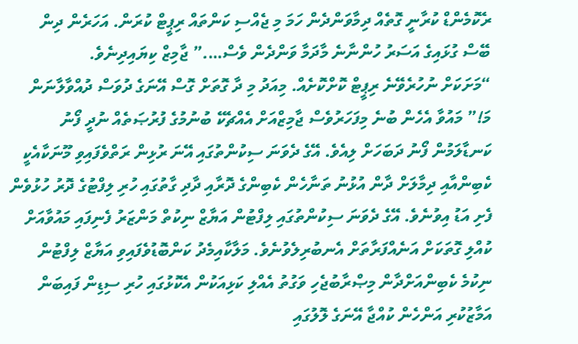ރެކޮމެންޑް ކުރާނީ ގޮތެއް ދިމާވަންދެން ހަމަ މި ޖެއްސި ކަންތައް ރިޕީޓް ކުރަން. އަހަރެން ދިން ބޭސް ގުޅައިގެ އަސަރު ހުންނާނެ މާދަމާ ވަންދެން ވެސް….” ޖާމިޒް ކިޔައިދިނެވެ.
“މަށަކަށް ނުހުރެވޭނެ ރިޕީޓް ކޮށްކޮށެއް. މިއަދު މި ދާ ގޮތަށް ގޮސް އޭނަގެ ދުވަސް ދުއްވާލާނަން މަ!” މައުވާ އެހެން ބުނެ މިފަހަރުވެސް ޖާމިޒްއަށް އެއްޗެކޭ ބުނުމުގެ ފުރުޞަތެއް ނުދީ ފޯނު ކަނޑާލަމުން ފޯނު ދަބަހަށް ލިއެވެ. އޭގެ ދެވަނަ ސިކުންތުގައި އޭނަ ރުޅިން ރަތްވެފައިވި މޫނަކާއެކީ ކެބިންއާއި ދިމާލަށް ދާން އުޅުނު ތަނާހެން ކެބިންގެ ދޮރާއި ދާދި ގާތުގައި ހުރި ލިފްޓުގެ ދޮރު ހުޅުވެން ފެށި އަޑު އިވުނެވެ. އޭގެ ދެވަނަ ސިކުންތުގައި ލިފްޓުން އަޔާޒް ނިކުތް މަންޒަރު ފެނިފައި މައުވާއަށް ކުއްލި ގޮތަކަށް އަނެއްފަރާތަށް އެނބުރިލެވުނެވެ. މަލާކާއިމެދު ކަންބޮޑުވެފައިވި އަޔާޒް ލިފްޓުން ނިކުމެ ކެބިންއަށްދާން މިޞްރާބުޖެހި ވަގުތު އެއްލި ކަޅިއަކުން އެކޮޅުގައި ހުރި ސިޑިން ފައިބަން އަމާޒުކުރި އަންހެން ކުއްޖާ އޭނަގެ ލޮލުގައި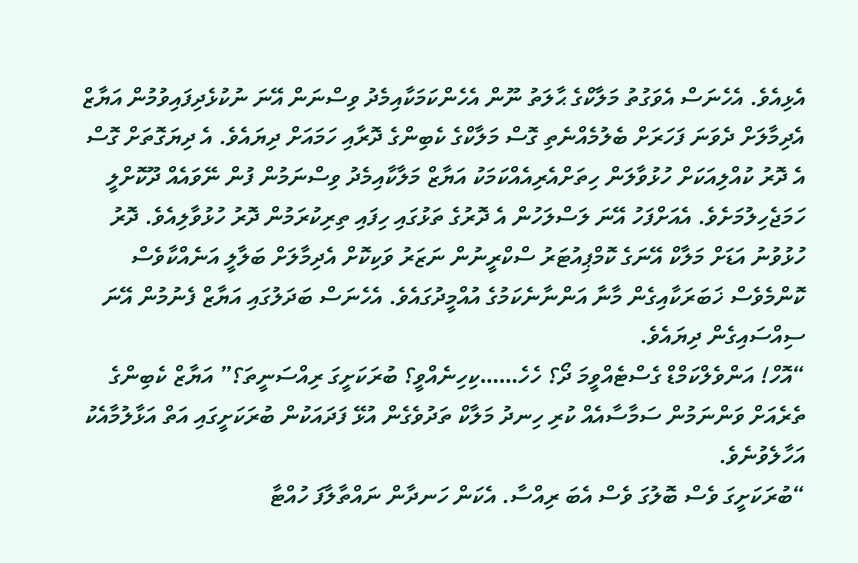އެޅިއެވެ. އެހެނަސް އެވަގުތު މަލާކްގެ ޙާލަތު ނޫން އެހެންކަމަކާއިމެދު ވިސްނަން އޭނަ ނުކުޅެދިފައިވުމުން އަޔާޒް އެދިމާލަށް ދެވަނަ ފަހަރަށް ބެލުމެއްނެތި ގޮސް މަލާކްގެ ކެބިންގެ ދޮރާއި ހަމައަށް ދިޔައެވެ. އެ ދިޔަގޮތަށް ގޮސް އެ ދޮރު ކުއްލިއަކަށް ހުޅުވާލަން ހިތަށްއެރިއެއްކަމަކު އަޔާޒް މަލާކާއިމެދު ވިސްނަމުން ފުން ނޭވައެއް ދޫކޮށްލީ ހަމަޖެހިލުމަށެވެ. އެއަށްފަހު އޭނަ ލަސްލަހުން އެ ދޮރުގެ ތަޅުގައި ހިފައި ތިރިކުރަމުން ދޮރު ހުޅުވާލިއެވެ. ދޮރު ހުޅުވުނު އަޑަށް މަލާކް އޭނަގެ ކޮމްޕިއުޓަރު ސްކްރީނުން ނަޒަރު ވަކިކޮށް އެދިމާލަށް ބަލާލީ އަނެއްކާވެސް ކޮންމެވެސް ޚަބަރަކާއިގެން މާނާ އަންނާނެކަމުގެ އުއްމީދުގައެވެ. އެހެނަސް ބަދަލުގައި އަޔާޒް ފެނުމުން އޭނަ ސިއްސައިގެން ދިޔައެވެ.
“އޮހް! އަންވެލްކަމްޑް ގެސްޓެއްވީމަ ދޯ؟ ހެހެ……ކިހިނެއްވީ؟ ބުރަކަށީގަ ރިއްސަނީތަ؟” އަޔާޒް ކެބިންގެ ތެރެއަށް ވަންނަމުން ސަމާސާއެއް ކުރި ހިނދު މަލާކް ތަދުވެގެން އުޅޭ ފަދައަކުން ބުރަކަށީގައި އަތް އަޅާލުމާއެކު އަހާލެވުނެވެ.
“ބުރަކަށީގަ ވެސް ބޮލުގަ ވެސް އެބަ ރިއްސާ. އެކަން ހަނދާން ނައްތާލާފަ ހުއްޓާ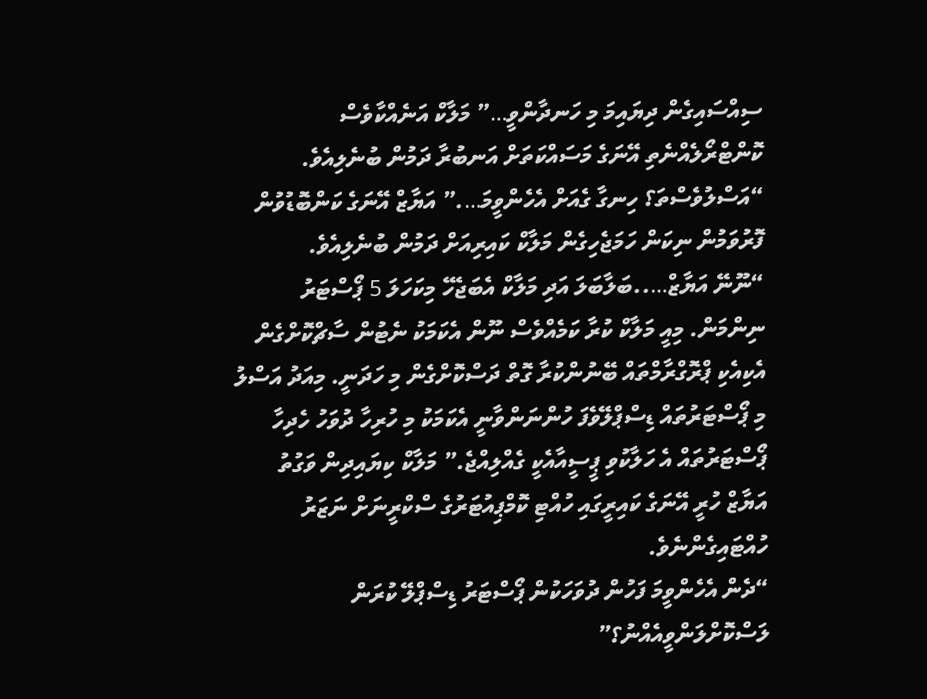ސިއްސައިގެން ދިޔައިމަ މި ހަނދާންވީ…” މަލާކް އަނެއްކާވެސް ކޮންޓްރޯލެއްނެތި އޭނަގެ މަސައްކަތަށް އަނބުރާ ދަމުން ބުނެލިއެވެ.
“އަސްލުވެސްތަ؟ ހިނގާ ގެއަށް އެހެންވީމަ….” އަޔާޒް އޭނަގެ ކަންބޮޑުވުން ފޮރުވަމުން ނިކަން ހަމަޖެހިގެން މަލާކް ކައިރިއަށް ދަމުން ބުނެލިއެވެ.
“ނޫނޭ އަޔާޒް…..ބަލާބަލަ އަދި މަލާކް އެބަޖެހޭ މިކަހަލަ 5 ޕޯސްޓަރު ނިންމަން. މިއީ މަލާކް ކުރާ ކަމެއްވެސް ނޫން އެކަމަކު ނެޓުން ސާޗްކޮށްގެން އެކިއެކި ޕްރޮގްރާމްތައް ބޭނުންކުރާ ގޮތް ދަސްކޮށްގެން މި ހަދަނީ. މިއަދު އަސްލު މި ޕޯސްޓަރުތައް ޑިސްޕްލޭވެފަ ހުންނަންވާނީ އެކަމަކު މި ހުރިހާ ދުވަހު ހެދިހާ ޕޯސްޓަރުތައް އެ ހަލާކުވި ޕީސީއާއެކީ ގެއްލިއްޖެ.” މަލާކް ކިޔައިދިން ވަގުތު އަޔާޒް ހުރީ އޭނަގެ ކައިރީގައި ހުއްޓި ކޮމްޕިއުޓަރުގެ ސްކްރީނަށް ނަޒަރު ހުއްޓައިގެންނެވެ.
“ދެން އެހެންވީމަ ފަހުން ދުވަހަކުން ޕޯސްޓަރު ޑިސްޕްލޭ ކުރަން ލަސްކޮށްލަންވީއެއްނު؟”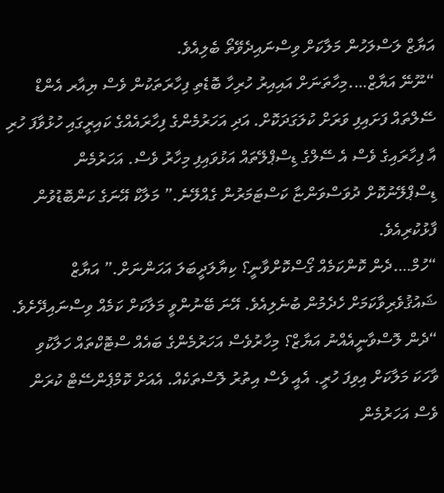އަޔާޒް ލަސްލަހުން މަލާކަށް ވިސްނައިދެވޭތޯ ބެލިއެވެ.
“ނޫނޭ އަޔާޒް….މިހާތަނަށް އައިއިރު ހުރިހާ ބޮޑެތި ފިހާރަތަކުން ވެސް ޔިއާރ އެންޑް ސޭލްތައް ފަށައިފި ވަރަށް ކުލަގަދަކޮށް. އަދި އަހަރުމެންގެ ފިހާރައެއްގެ ކައިރީގައި ހުޅުވާފަ ހުރި އާ ފިހާރައިގެ ވެސް އެ ސޭލްގެ ޑިސްޕްލޭތައް އަޅުވައިފި މިހާރު ވެސް. އަހަރުމެން ޑިސްޕްލޭނުކޮށް ދުވަސްވަންޏާ ކަސްޓަމަރުން ގެއްލޭނެ.” މަލާކް އޭނަގެ ކަންބޮޑުވުން ފާޅުކުރިއެވެ.
“ހުމް….ދެން ކޮންކަމެއް ގޯސްކޮށްވާނީ؟ ކިޔާލަދީބަލަ އަހަންނަށް.” އަޔާޒް ޝައުޤުވެރިވާކަމަށް ހެދެމުން ބުނެލިއެވެ. އޭނަ ބޭނުންވީ މަލާކަށް ކަމެއް ވިސްނައިދޭށެވެ.
“ދެން ލޮސްވާނީއެއްނު އަޔާޒް؟ މިހާރުވެސް އަހަރުމެންގެ ބައެއް ސްޓޮކްތައް ހަލާކުވި ވާހަކަ މަލާކަށް އިވިފަ ހުރީ. އެއީ ވެސް އިތުރު ލޮސްތަކެއް. އެއަށް ކޮމްޕެންސޭޓް ކުރަން ވެސް އަހަރުމެން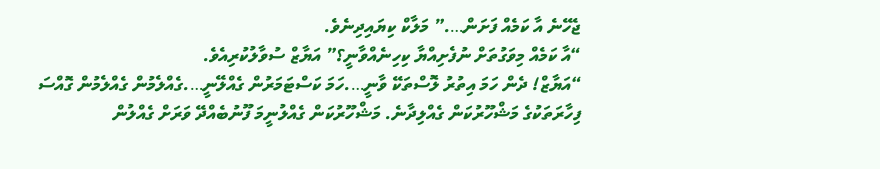ޖެހޭނެ އާ ކަމެއް ފަށަން….” މަލާކް ކިޔައިދިނެވެ.
“އާ ކަމެއް މިވަގުތަށް ނުފެށިއްޔާ ކިހިނެއްވާނީ؟” އަޔާޒް ސުވާލުކުރިއެވެ.
“އަޔާޒް! ދެން ހަމަ އިތުރު ލޮސްތަކޭ ވާނީ….ހަމަ ކަސްޓަމަރުން ގެއްލޭނީ….ގެއްލެމުން ގެއްލެމުން ގޮއްސަ ފިހާރަތަކުގެ މަޝްހޫރުކަން ގެއްލިދާނެ. މަޝްހޫރުކަން ގެއްލުނީމަ ފޫނުބެއްދޭ ވަރަށް ގެއްލުން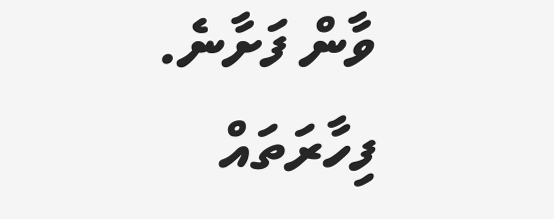ވާން ފަށާނެ. ފިހާރަތައް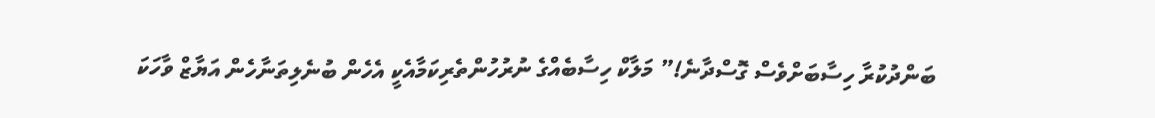ބަންދުކުރާ ހިސާބަށްވެސް ގޮސްދާނެ!” މަލާކް ހިސާބެއްގެ ނުރުހުންތެރިކަމާއެކީ އެހެން ބުނެލިތަނާހެން އަޔާޒް ވާހަކަ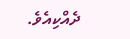ދެއްކިއެވެ.